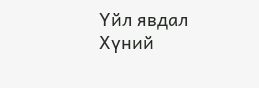Үйл явдал
Хүний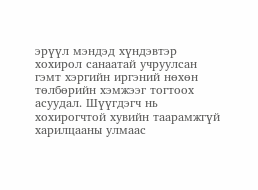эрүүл мэндэд хүндэвтэр хохирол санаатай учруулсан гэмт хэргийн иргэний нөхөн төлбөрийн хэмжээг тогтоох асуудал. Шүүгдэгч нь хохирогчтой хувийн таарамжгүй харилцааны улмаас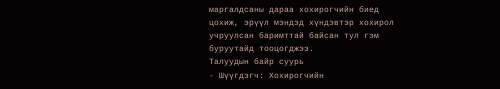маргалдсаны дараа хохирогчийн биед цохиж, эрүүл мэндэд хүндэвтэр хохирол учруулсан баримттай байсан тул гэм буруутайд тооцогджээ.
Талуудын байр суурь
- Шүүгдэгч: Хохирогчийн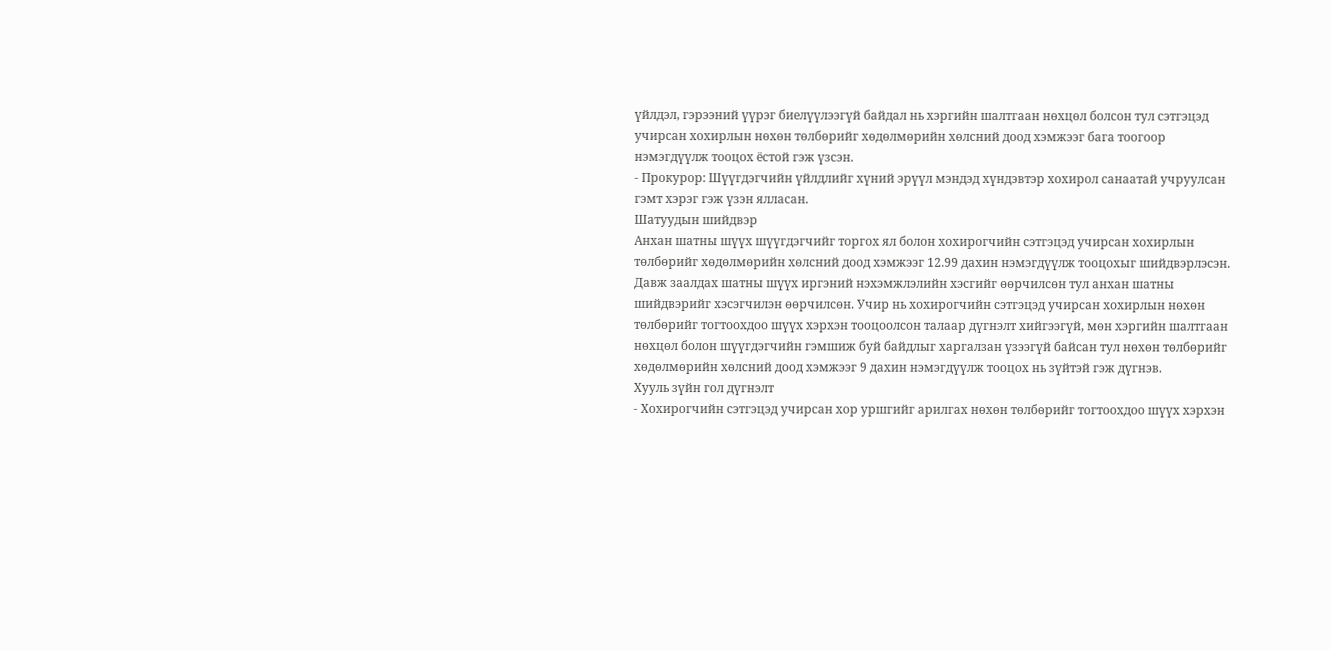үйлдэл, гэрээний үүрэг биелүүлээгүй байдал нь хэргийн шалтгаан нөхцөл болсон тул сэтгэцэд учирсан хохирлын нөхөн төлбөрийг хөдөлмөрийн хөлсний доод хэмжээг бага тоогоор нэмэгдүүлж тооцох ёстой гэж үзсэн.
- Прокурор: Шүүгдэгчийн үйлдлийг хүний эрүүл мэндэд хүндэвтэр хохирол санаатай учруулсан гэмт хэрэг гэж үзэн ялласан.
Шатуудын шийдвэр
Анхан шатны шүүх шүүгдэгчийг торгох ял болон хохирогчийн сэтгэцэд учирсан хохирлын төлбөрийг хөдөлмөрийн хөлсний доод хэмжээг 12.99 дахин нэмэгдүүлж тооцохыг шийдвэрлэсэн. Давж заалдах шатны шүүх иргэний нэхэмжлэлийн хэсгийг өөрчилсөн тул анхан шатны шийдвэрийг хэсэгчилэн өөрчилсөн. Учир нь хохирогчийн сэтгэцэд учирсан хохирлын нөхөн төлбөрийг тогтоохдоо шүүх хэрхэн тооцоолсон талаар дүгнэлт хийгээгүй, мөн хэргийн шалтгаан нөхцөл болон шүүгдэгчийн гэмшиж буй байдлыг харгалзан үзээгүй байсан тул нөхөн төлбөрийг хөдөлмөрийн хөлсний доод хэмжээг 9 дахин нэмэгдүүлж тооцох нь зүйтэй гэж дүгнэв.
Хууль зүйн гол дүгнэлт
- Хохирогчийн сэтгэцэд учирсан хор уршгийг арилгах нөхөн төлбөрийг тогтоохдоо шүүх хэрхэн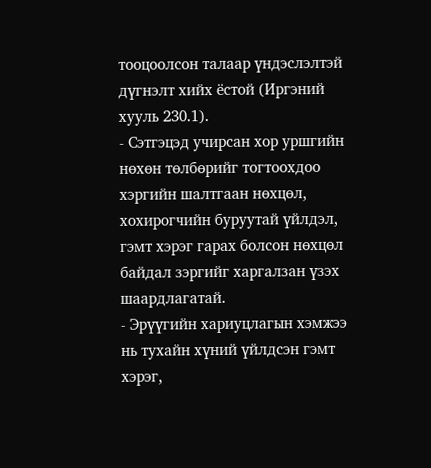тооцоолсон талаар үндэслэлтэй дүгнэлт хийх ёстой (Иргэний хууль 230.1).
- Сэтгэцэд учирсан хор уршгийн нөхөн төлбөрийг тогтоохдоо хэргийн шалтгаан нөхцөл, хохирогчийн буруутай үйлдэл, гэмт хэрэг гарах болсон нөхцөл байдал зэргийг харгалзан үзэх шаардлагатай.
- Эрүүгийн хариуцлагын хэмжээ нь тухайн хүний үйлдсэн гэмт хэрэг,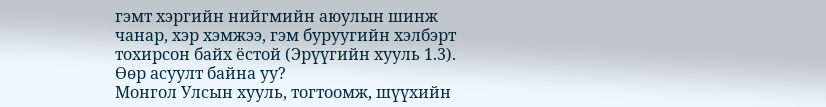гэмт хэргийн нийгмийн аюулын шинж чанар, хэр хэмжээ, гэм буруугийн хэлбэрт тохирсон байх ёстой (Эрүүгийн хууль 1.3).
Өөр асуулт байна уу?
Монгол Улсын хууль, тогтоомж, шүүхийн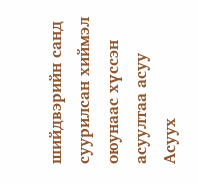шийдвэрийн санд суурилсан хиймэл оюунаас хүссэн асуултаа асуу
Асуух